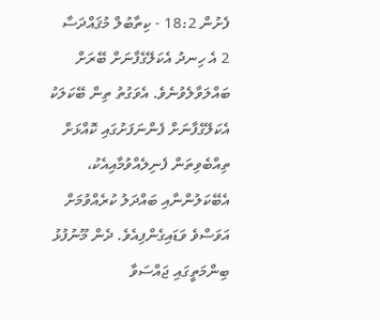ފެށުން 18:2 - ކިތާބުލް މުޤައްދަސާ
2 އެ ހިނދު އެކަލޭގެފާނަށް ބޭރަށް ބައްލަވާލެވުނެވެ. އެވަގުތު ތިން ބޭކަލަކު އެކަލޭގެފާނަށް ފެންނަފަށުގައި ކޮއްޅަށް ތިއްބެވިތަން ފެނިލެއްވުމާއިއެކު، އެބޭކަލުންނާއި ބައްދަލު ކުރެއްވުމަށް އަވަސްވެ ވަޑައިގެންފިއެވެ. ދެން މޫނުފުޅު ބިންމަތީގައި ޖައްސަވާ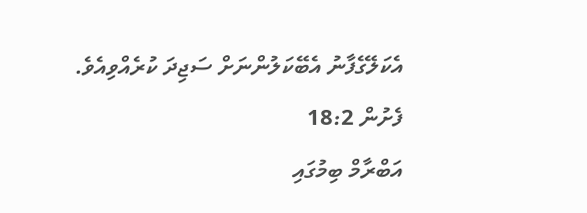އެކަލޭގެފާނު އެބޭކަލުންނަށް ސަޖިދަ ކުރެއްވިއެވެ.
ފެށުން 18:2
އަބްރާމް ބިމުގައި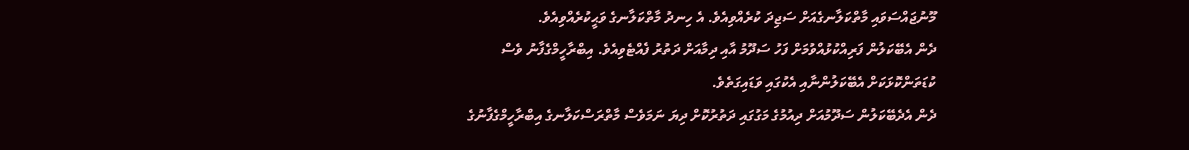މޫނުޖައްސަވައި މާތްކަލާނގެއަށް ސަޖިދަ ކުރެއްވިއެވެ. އެ ހިނދު މާތްކަލާނގެ ވަޙީކުރެއްވިއެވެ.
ދެން އެބޭކަލުން ފަރިއްކުޅުއްވުމަށް ފަހު ސަދޫމު އާއި ދިމާއަށް ދަތުރު ފެއްޓެވިއެވެ. އިބްރާހީމްގެފާނު ވެސް ކުޑަތަންކޮޅަކަށް އެބޭކަލުންނާއި އެކުގައި ވަޑައިގަތެވެ.
ދެން އެދެބޭކަލުން ސަދޫމުއަށް ދިއުމުގެ މަގުގައި ދަތުރުކޮށް ދިޔަ ނަމަވެސް މާތްރަސްކަލާނގެ އިބްރާހީމްގެފާނުގެ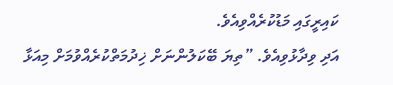ކައިރީގައި މަޑުކުރެއްވިއެވެ.
އަދި ވިދާޅުވިއެވެ. ”ތިޔަ ބޭކަލުންނަށް ޚިދުމަތްކުރެއްވުމަށް މިއަޅާ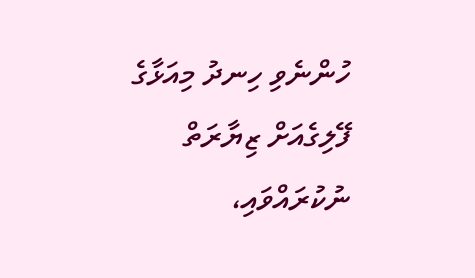ހުންނެވި ހިނދު މިއަޅާގެ ފޭލިގެއަށް ޒިޔާރަތް ނުކުރައްވައި،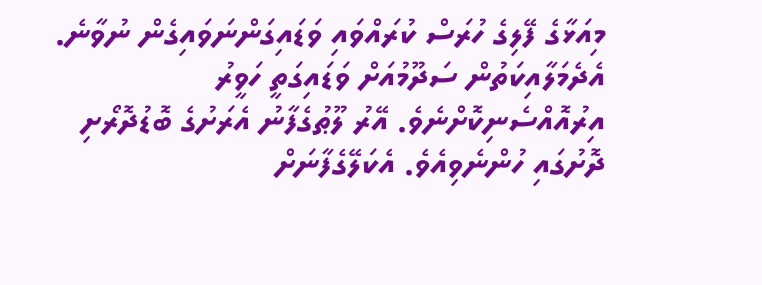މިއަޅާގެ ފޭލިގެ ހުރަސް ކުރައްވައި ވަޑައިގަންނަވައިގެން ނުވާނެ.
އެދެމަލާއިކަތުން ސަދޫމުއަށް ވަޑައިގަތީ ހަވީރު އިރުއޮއްސެނިކޮށްނެވެ. އޭރު ލޫޠުގެފާނު އެރަށުގެ ބޮޑުދޮރޯށި ދޮށުގައި ހުންނެވިއެވެ. އެކަލޭގެފާނަށް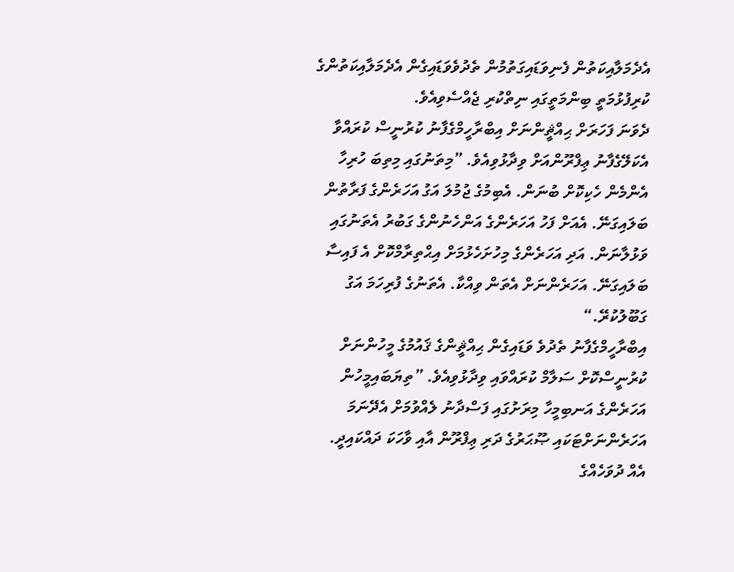އެދެމަލާއިކަތުން ފެނިވަޑައިގަތުމުން ތެދުވެވަޑައިގެން އެދެމަލާއިކަތުންގެ ކުރިފުޅުމަތީ ބިންމަތީގައި ނިތްކުރި ޖެއްސެވިއެވެ.
ދެވަނަ ފަހަރަށް ޙިއްޘީންނަށް އިބްރާހީމްގެފާނު ކުރުނީސް ކުރައްވާ އެކަލޭގެފާނު ޢިފްރޫންއަށް ވިދާޅުވިއެވެ. ”މިތަނުގައި މިތިބަ ހުރިހާ އެންމެން ހެކިކޮށް ބުނަން. އެބިމުގެ ޖުމުލަ އަގު އަހަރެންގެ ފަރާތުން ބަލައިގަނޭ. އެއަށް ފަހު އަހަރެންގެ އަންހެނުންގެ ގަބުރު އެތަނުގައި ވަޅުލާނަން. އަދި އަހަރެންގެ މިހުށަހެޅުމަށް އިޙްތިރާމްކޮށް އެ ފައިސާ ބަލައިގަނޭ. އަހަރެންނަށް އެތަން ވިއްކާ. އެތަނުގެ ފުރިހަމަ އަގު ގަބޫލުކުރޭ.“
އިބްރާހީމްގެފާނު ތެދުވެ ވަޑައިގެން ޙިއްޘީންގެ ޤައުމުގެ މީހުންނަށް ކުރުނީސްކޮށް ސަލާމް ކުރައްވައި ވިދާޅުވިއެވެ. ”ތިޔަބައިމީހުން އަހަރެންގެ އަނބިމީހާ މިރަށުގައި ފަސްދާނު ލެއްވުމަށް އެދޭނަމަ އަހަރެންނަށްޓަކައި ޞޫޙަރުގެ ދަރި ޢިފްރޫން އާއި ވާހަކަ ދައްކައިދީ.
އެއް ދުވަހެއްގެ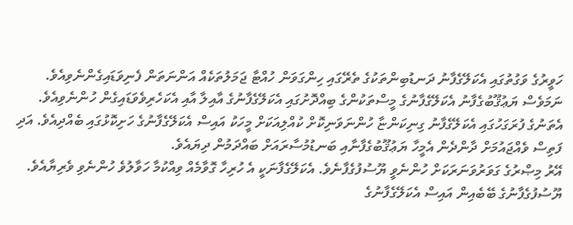ހަވީރުގެ ވަގުތުގައި އެކަލޭގެފާނު ދަނޑުބިންތަކުގެ ތެރޭގައި ހިންގަވަން ހުއްޓާ ޖަމަލުތަކެއް އަންނަތަން ފެނިވަޑައިގެންނެވިއެވެ.
ނަމަވެސް ޔަޢުޤޫބުގެފާނު އެކަލޭގެފާނުގެ މީސްތަކުންގެ ބިއްދޮށުގައި އެކަލޭގެފާނުގެ އާއިލާ އާއި އެކަހެރިވެވަޑައިގެން ހުންނެވިއެވެ. އެތަނުގެ ފުރަގަހުގައި އެކަލޭގެފާނު ގިނިކަންޏާ ހުންނަވަނިކޮށް ކުއްލިއަކަށް މީހަކު އައިސް އެކަލޭގެފާނުގެ ހަށިކޮޅުގައި ބެއްދިއެވެ. އަދި ފަތިސް ވެއްޖައުމަށް ދާންދެން އެމީހާ ޔަޢުޤޫބުގެފާނާއި ބަނޑުމުސާރައަށް ބައްދަމުން ދިޔައެވެ.
އޭރު މިޞްރުގެ ގަވަރުވަނަރަކަށް ހުންނެވީ ޔޫސުފުގެފާނެވެ. އެކަލޭގެފާނަކީ އެ ހުރިހާ ގޮވާމެއް ވިއްކުމާ ހަވާލުވެ ހުންނެވި ވެރިޔާއެވެ. ޔޫސުފުގެފާނުގެ ބޭބެއިން އައިސް އެކަލޭގެފާނުގެ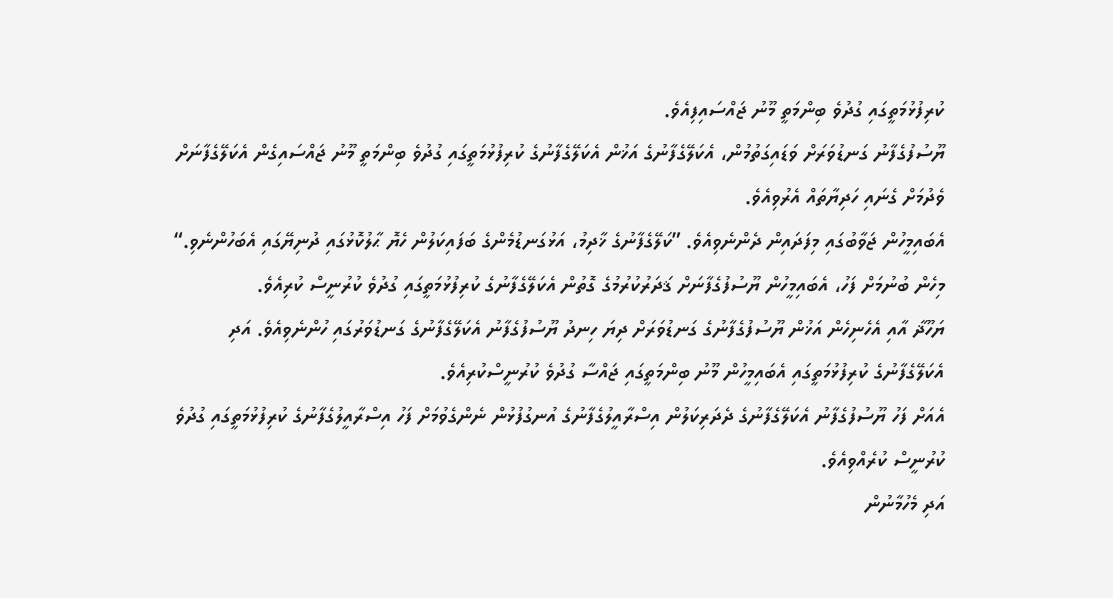ކުރިފުޅުމަތީގައި ގުދުވެ ބިންމަތީ މޫނު ޖައްސައިފިއެވެ.
ޔޫސުފުގެފާނު ގަނޑުވަރަށް ވަޑައިގަތުމުން، އެކަލޭގެފާނުގެ އަޚުން އެކަލޭގެފާނުގެ ކުރިފުޅުމަތީގައި ގުދުވެ ބިންމަތީ މޫނު ޖައްސައިގެން އެކަލޭގެފާނަށް ވެދުމަށް ގެނައި ހަދިޔާތައް އެރުވިއެވެ.
އެބައިމީހުން ޖަވާބުގައި މިފަދައިން ދެންނެވިއެވެ. ”ކަލޭގެފާނުގެ ޚާދިމު، އަޅުގަނޑުމެންގެ ބަފައިކަލުން ހެޔޮ ޙާލުކޮޅުގައި ދުނިޔޭގައި އެބަހުންނެވި.“ މިހެން ބުނުމަށް ފަހު، އެބައިމީހުން ޔޫސުފުގެފާނަށް ޤަދަރުކުރުމުގެ ގޮތުން އެކަލޭގެފާނުގެ ކުރިފުޅުމަތީގައި ގުދުވެ ކުރުނީސް ކުރިއެވެ.
ޔަހޫޛާ އާއި އެހެނިހެން އަޚުން ޔޫސުފުގެފާނުގެ ގަނޑުވަރަށް ދިޔަ ހިނދު ޔޫސުފުގެފާނު އެކަލޭގެފާނުގެ ގަނޑުވަރުގައި ހުންނެވިއެވެ. އަދި އެކަލޭގެފާނުގެ ކުރިފުޅުމަތީގައި އެބައިމީހުން މޫނު ބިންމަތީގައި ޖައްސާ ގުދުވެ ކުރުނީސްކުރިއެވެ.
އެއަށް ފަހު ޔޫސުފުގެފާނު އެކަލޭގެފާނުގެ ދެދަރިކަލުން އިސްރާއީލުގެފާނުގެ އުނގުފުޅުން ނެންގެވުމަށް ފަހު އިސްރާއީލުގެފާނުގެ ކުރިފުޅުމަތީގައި ގުދުވެ ކުރުނީސް ކުރެއްވިއެވެ.
އަދި މެހުމާނުން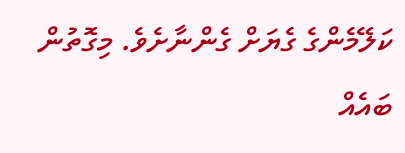ކަލޭމެންގެ ގެޔަށް ގެންނާށެވެ. މިގޮތުން ބައެއް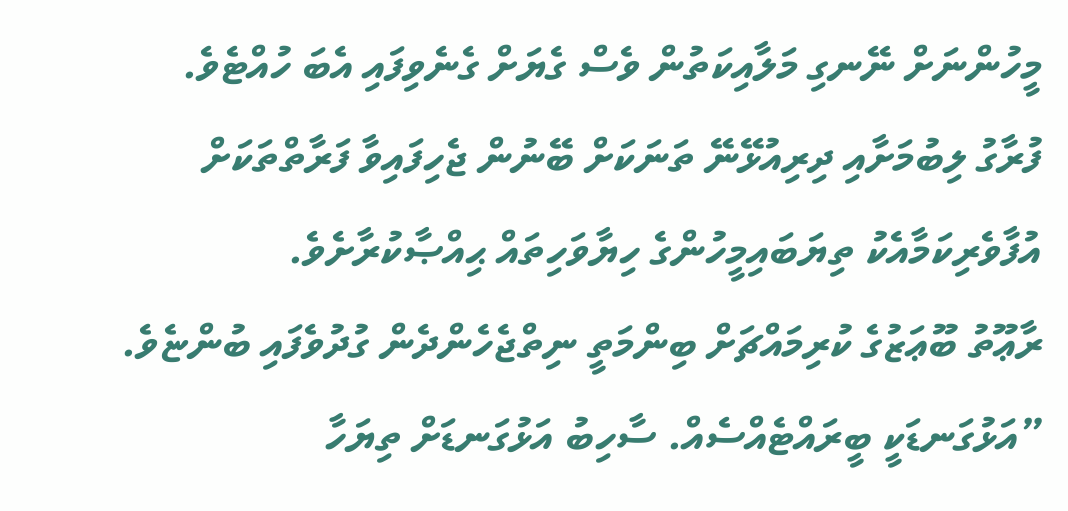މީހުންނަށް ނޭނގި މަލާއިކަތުން ވެސް ގެޔަށް ގެނެވިފައި އެބަ ހުއްޓެވެ.
ފުރާގު ލިބުމަށާއި ދިރިއުޅޭނޭ ތަނަކަށް ބޭނުން ޖެހިފައިވާ ފަރާތްތަކަށް އުފާވެރިކަމާއެކު ތިޔަބައިމީހުންގެ ހިޔާވަހިތައް ޙިއްޞާކުރާށެވެ.
ރާޢޫތު ބޫޢަޒުގެ ކުރިމައްޗަށް ބިންމަތީ ނިތްޖެހެންދެން ގުދުވެފައި ބުންޏެވެ. ”އަޅުގަނޑަކީ ބީރައްޓެއްސެއް. ސާހިބު އަޅުގަނޑަށް ތިޔަހާ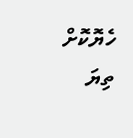ހެޔޮކޮށް ތިޔަ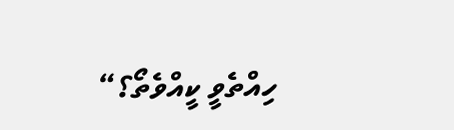ހިއްތެވީ ކީއްވެތޯ؟“